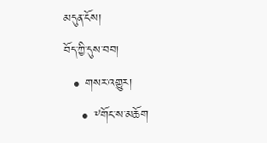མདུན་ངོས།
བོད་ཀྱི་དུས་བབ།
  • གསར་འགྱུར།
    • ༸གོང་ས་མཆོག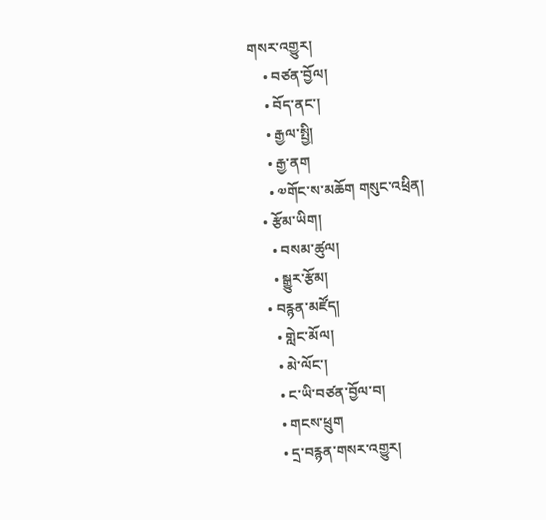གསར་འགྱུར།
    • བཙན་བྱོལ།
    • བོད་ནང་།
    • རྒྱལ་སྤྱི།
    • རྒྱ་ནག
    • ༧གོང་ས་མཆོག གསུང་འཕྲིན།
  • རྩོམ་ཡིག།
    • བསམ་ཚུལ།
    • སྒྱུར་རྩོམ།
  • བརྙན་མཛོད།
    • གླེང་མོལ།
    • མེ་ལོང་།
    • ང་ཡི་བཙན་བྱོལ་བ།
    • གངས་ཕྲུག
    • དྲ་བརྙན་གསར་འགྱུར།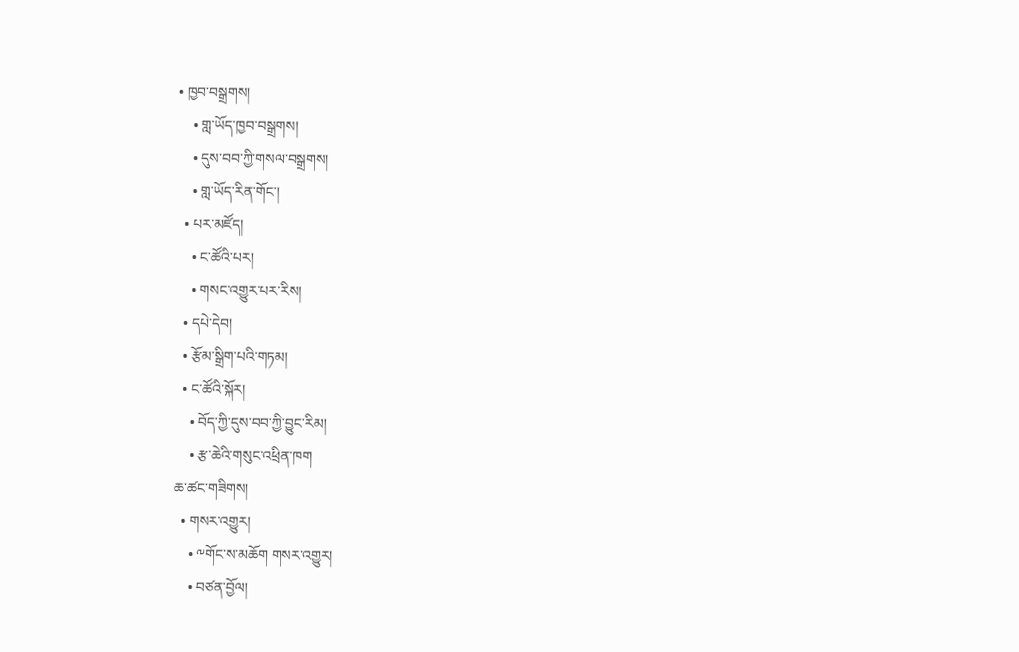• ཁྱབ་བསྒྲགས།
    • གླ་ཡོད་ཁྱབ་བསྒྲགས།
    • དུས་བབ་ཀྱི་གསལ་བསྒྲགས།
    • གླ་ཡོད་རིན་གོང་།
  • པར་མཛོད།
    • ང་ཚོའི་པར།
    • གསང་འགྱུར་པར་རིས།
  • དཔེ་དེབ།
  • རྩོམ་སྒྲིག་པའི་གཏམ།
  • ང་ཚོའི་སྐོར།
    • བོད་ཀྱི་དུས་བབ་ཀྱི་བྱུང་རིམ།
    • རྩ་ཆེའི་གསུང་འཕྲིན་ཁག
ཆ་ཚང་གཟིགས།
  • གསར་འགྱུར།
    • ༸གོང་ས་མཆོག གསར་འགྱུར།
    • བཙན་བྱོལ།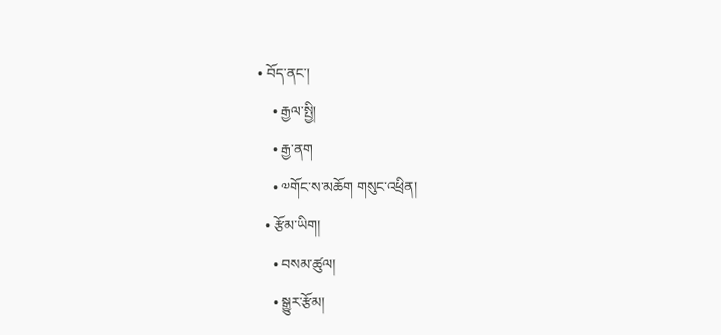• བོད་ནང་།
    • རྒྱལ་སྤྱི།
    • རྒྱ་ནག
    • ༧གོང་ས་མཆོག གསུང་འཕྲིན།
  • རྩོམ་ཡིག།
    • བསམ་ཚུལ།
    • སྒྱུར་རྩོམ།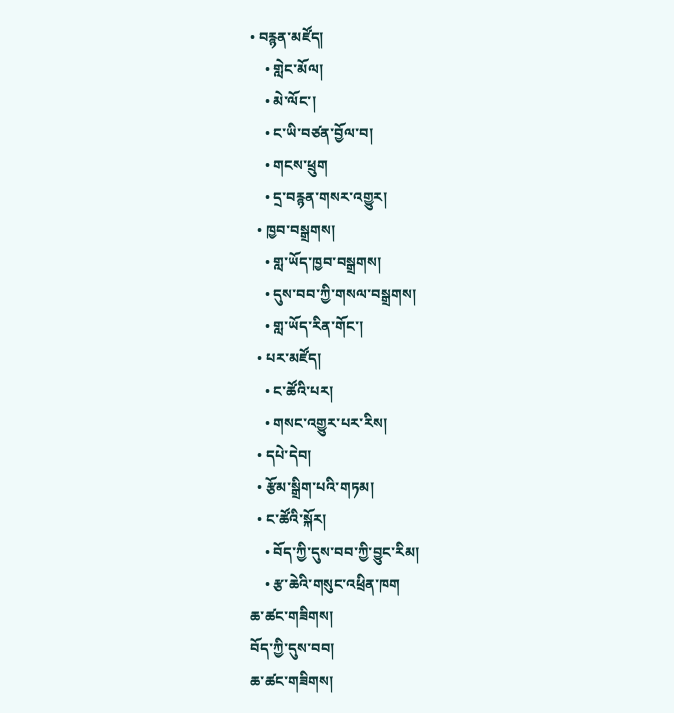• བརྙན་མཛོད།
    • གླེང་མོལ།
    • མེ་ལོང་།
    • ང་ཡི་བཙན་བྱོལ་བ།
    • གངས་ཕྲུག
    • དྲ་བརྙན་གསར་འགྱུར།
  • ཁྱབ་བསྒྲགས།
    • གླ་ཡོད་ཁྱབ་བསྒྲགས།
    • དུས་བབ་ཀྱི་གསལ་བསྒྲགས།
    • གླ་ཡོད་རིན་གོང་།
  • པར་མཛོད།
    • ང་ཚོའི་པར།
    • གསང་འགྱུར་པར་རིས།
  • དཔེ་དེབ།
  • རྩོམ་སྒྲིག་པའི་གཏམ།
  • ང་ཚོའི་སྐོར།
    • བོད་ཀྱི་དུས་བབ་ཀྱི་བྱུང་རིམ།
    • རྩ་ཆེའི་གསུང་འཕྲིན་ཁག
ཆ་ཚང་གཟིགས།
བོད་ཀྱི་དུས་བབ།
ཆ་ཚང་གཟིགས།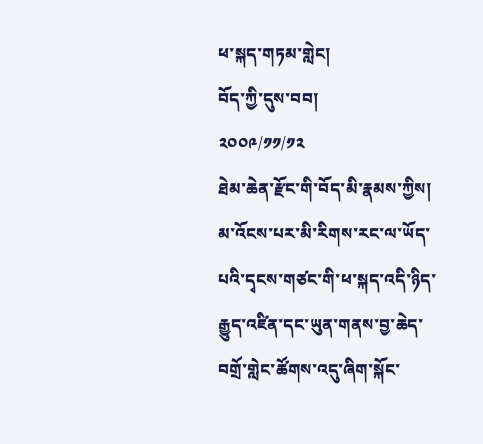ཕ་སྐད་གཏམ་གླེང།
བོད་ཀྱི་དུས་བབ།
༢༠༠༩/༡༡/༡༢
ཐེམ་ཆེན་རྫོང་གི་བོད་མི་རྣམས་ཀྱིས། མ་འོངས་པར་མི་རིགས་རང་ལ་ཡོད་པའི་དྭངས་གཙང་གི་ཕ་སྐད་འདི་ཉིད་རྒྱུད་འཛིན་དང་ཡུན་གནས་བྱ་ཆེད་བགྲོ་གླེང་ཚོགས་འདུ་ཞིག་སྐོང་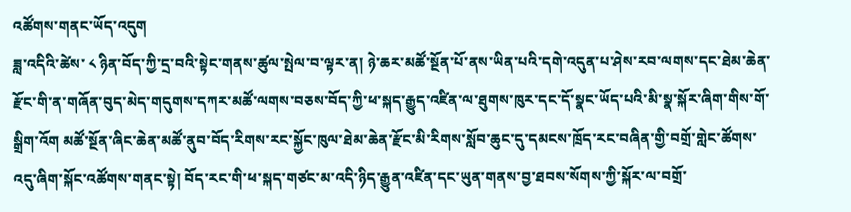འཚོགས་གནང་ཡོད་འདུག
ཟླ་འདིའི་ཚེས་ ༨ ཉིན་བོད་ཀྱི་དྲ་བའི་སྟེང་གནས་ཚུལ་སྤེལ་བ་ལྟར་ན། ཉེ་ཆར་མཚོ་སྔོན་པོ་ནས་ཡིན་པའི་དགེ་འདུན་པ་ཤེས་རབ་ལགས་དང་ཐེམ་ཆེན་རྫོང་གི་ན་གཞོན་བུད་མེད་གདུགས་དཀར་མཚོ་ལགས་བཅས་བོད་ཀྱི་ཕ་སྐད་རྒྱུད་འཛིན་ལ་ཐུགས་ཁུར་དང་དོ་སྣང་ཡོད་པའི་མི་སྣ་སྐོར་ཞིག་གིས་གོ་སྒྲིག་འོག མཚོ་སྔོན་ཞིང་ཆེན་མཚོ་ནུབ་བོད་རིགས་རང་སྐྱོང་ཁུལ་ཐེམ་ཆེན་རྫོང་མི་རིགས་སློབ་ཆུང་དུ་དམངས་ཁྲོད་རང་བཞིན་གྱི་བགྲོ་གླེང་ཚོགས་འདུ་ཞིག་སྐོང་འཚོགས་གནང་སྟེ། བོད་རང་གི་ཕ་སྐད་གཙང་མ་འདི་ཉིད་རྒྱུན་འཛིན་དང་ཡུན་གནས་བྱ་ཐབས་སོགས་ཀྱི་སྐོར་ལ་བགྲོ་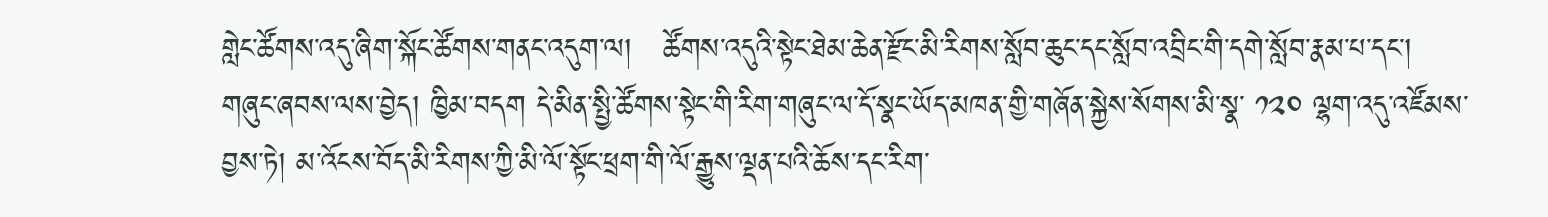གླེང་ཚོགས་འདུ་ཞིག་སྐོང་ཚོགས་གནང་འདུག་ལ།   ཚོགས་འདུའི་སྟེང་ཐེམ་ཆེན་རྫོང་མི་རིགས་སློབ་ཆུང་དང་སློབ་འབྲིང་གི་དགེ་སློབ་རྣམ་པ་དང་། གཞུང་ཞབས་ལས་བྱེད། ཁྱིམ་བདག དེ་མིན་སྤྱི་ཚོགས་སྟེང་གི་རིག་གཞུང་ལ་དོ་སྣང་ཡོད་མཁན་གྱི་གཞོན་སྐྱེས་སོགས་མི་སྣ་ ༡༢༠ ལྷག་འདུ་འཛོམས་བྱས་ཏེ། མ་འོངས་བོད་མི་རིགས་ཀྱི་མི་ལོ་སྟོང་ཕྲག་གི་ལོ་རྒྱུས་ལྡན་པའི་ཆོས་དང་རིག་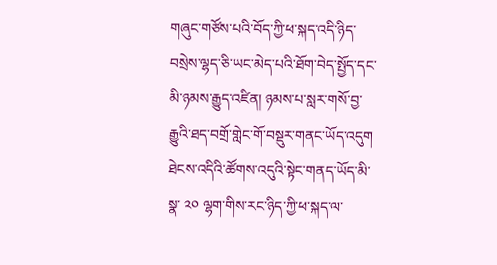གཞུང་གཙོས་པའི་བོད་ཀྱི་ཕ་སྐད་འདི་ཉིད་བསྲེས་ལྷད་ཅི་ཡང་མེད་པའི་ཐོག་བེད་སྤྱོད་དང་མི་ཉམས་རྒྱུད་འཛིན། ཉམས་པ་སླར་གསོ་བྱ་རྒྱུའི་ཐད་བགྲོ་གླེང་གོ་བསྡུར་གནང་ཡོད་འདུག
ཐེངས་འདིའི་ཚོགས་འདུའི་སྟེང་གནད་ཡོད་མི་སྣ་ ༢༠ ལྷག་གིས་རང་ཉིད་ཀྱི་ཕ་སྐད་ལ་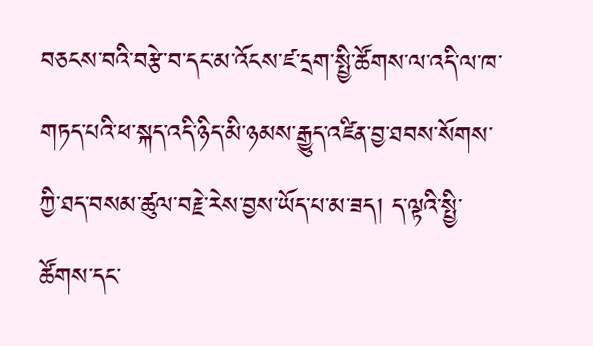བཅངས་བའི་བརྩེ་བ་དང་མ་འོངས་ཛ་དྲག་སྤྱི་ཚོགས་ལ་འདི་ལ་ཁ་གཏད་པའི་ཕ་སྐད་འདི་ཉིད་མི་ཉམས་རྒྱུད་འཛིན་བྱ་ཐབས་སོགས་ཀྱི་ཐད་བསམ་ཚུལ་བརྗེ་རེས་བྱས་ཡོད་པ་མ་ཟད། ད་ལྟའི་སྤྱི་ཚོགས་དང་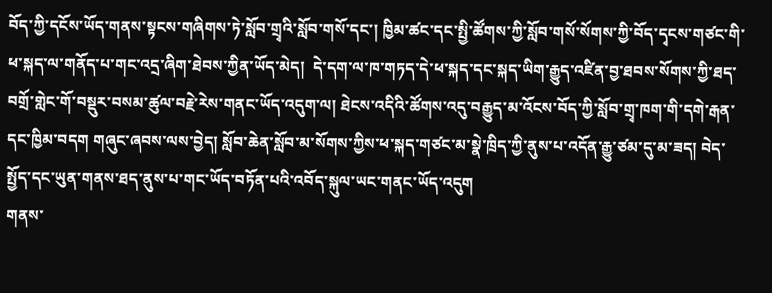བོད་ཀྱི་དངོས་ཡོད་གནས་སྟངས་གཞིགས་ཏེ་སློབ་གྲྭའི་སློབ་གསོ་དང་། ཁྱིམ་ཚང་དང་སྤྱི་ཚོགས་ཀྱི་སློབ་གསོ་སོགས་ཀྱི་བོད་དྭངས་གཙང་གི་ཕ་སྐད་ལ་གནོད་པ་གང་འདྲ་ཞིག་ཐེབས་ཀྱིན་ཡོད་མེད།  དེ་དག་ལ་ཁ་གཏད་དེ་ཕ་སྐད་དང་སྐད་ཡིག་རྒྱུད་འཛིན་བྱ་ཐབས་སོགས་ཀྱི་ཐད་བགྲོ་གླེང་གོ་བསྡུར་བསམ་ཚུལ་བརྗེ་རེས་གནང་ཡོད་འདུག་ལ། ཐེངས་འདིའི་ཚོགས་འདུ་བརྒྱུད་མ་འོངས་བོད་ཀྱི་སློབ་གྲྭ་ཁག་གི་དགེ་རྒན་དང་ཁྱིམ་བདག གཞུང་ཞབས་ལས་བྱེད། སློབ་ཆེན་སློབ་མ་སོགས་ཀྱིས་ཕ་སྐད་གཙང་མ་སྣེ་ཁྲིད་ཀྱི་ནུས་པ་འདོན་རྒྱུ་ཙམ་དུ་མ་ཟད། བེད་སྤྱོད་དང་ཡུན་གནས་ཐད་ནུས་པ་གང་ཡོད་བཏོན་པའི་འབོད་སྐུལ་ཡང་གནང་ཡོད་འདུག
གནས་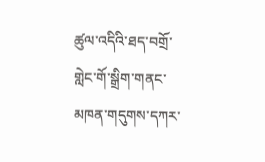ཚུལ་འདིའི་ཐད་བགྲོ་གླེང་གོ་སྒྲིག་གནང་མཁན་གདུགས་དཀར་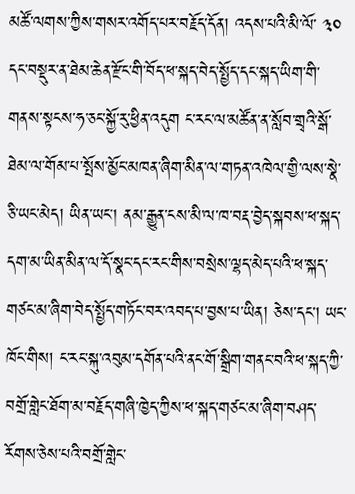མཚོ་ལགས་ཀྱིས་གསར་འགོད་པར་བརྗོད་དོན། འདས་པའི་མི་ལོ་ ༣༠ དང་བསྡུར་ན་ཐེམ་ཆེན་རྫོང་གི་བོད་ཕ་སྐད་བེད་སྤྱོད་དང་སྐད་ཡིག་གི་གནས་སྟངས་ཧ་ཅང་སྐྱོ་རུ་ཕྱིན་འདུག ང་རང་ལ་མཚོན་ན་སློབ་གྲྭའི་སྒོ་ཐེམ་ལ་གོམ་པ་སྤོས་མྱོང་མཁན་ཞིག་མིན་ལ་གཏན་འཁེལ་གྱི་ལས་སྣེ་ཅི་ཡང་མེད། ཡིན་ཡང། ནམ་རྒྱུན་ངས་མི་ལ་ཁ་བརྡ་བྱེད་སྐབས་ཕ་སྐད་དག་མ་ཡིན་མིན་ལ་དོ་སྣང་དང་རང་གིས་བསྲེས་ལྷད་མེད་པའི་ཕ་སྐད་གཙང་མ་ཞིག་བེད་སྤྱོད་གཏོང་བར་འབད་པ་བྱས་པ་ཡིན། ཅེས་དང་། ཡང་ཁོང་གིས། ང་རང་སྐུ་འབུམ་དགོན་པའི་ནང་གོ་སྒྲིག་གནང་བའི་ཕ་སྐད་ཀྱི་བགྲོ་གླེང་ཐོག་མ་བརྗོད་གཞི་ཁྱེད་ཀྱིས་ཕ་སྐད་གཙང་མ་ཞིག་བཤད་རོགས་ཅེས་པའི་བགྲོ་གླེང་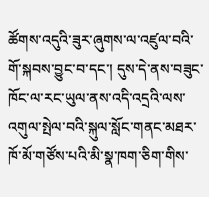ཚོགས་འདུའི་ཟུར་ཞུགས་ལ་འཛུལ་བའི་གོ་སྐབས་བྱུང་བ་དང་། དུས་དེ་ནས་བཟུང་ཁོང་ལ་རང་ཡུལ་ནས་འདི་འདྲའི་ལས་འགུལ་སྤེལ་བའི་སྐུལ་སློང་གནང་མཐར་ཁོ་མོ་གཙོས་པའི་མི་སྣ་ཁག་ཅིག་གིས་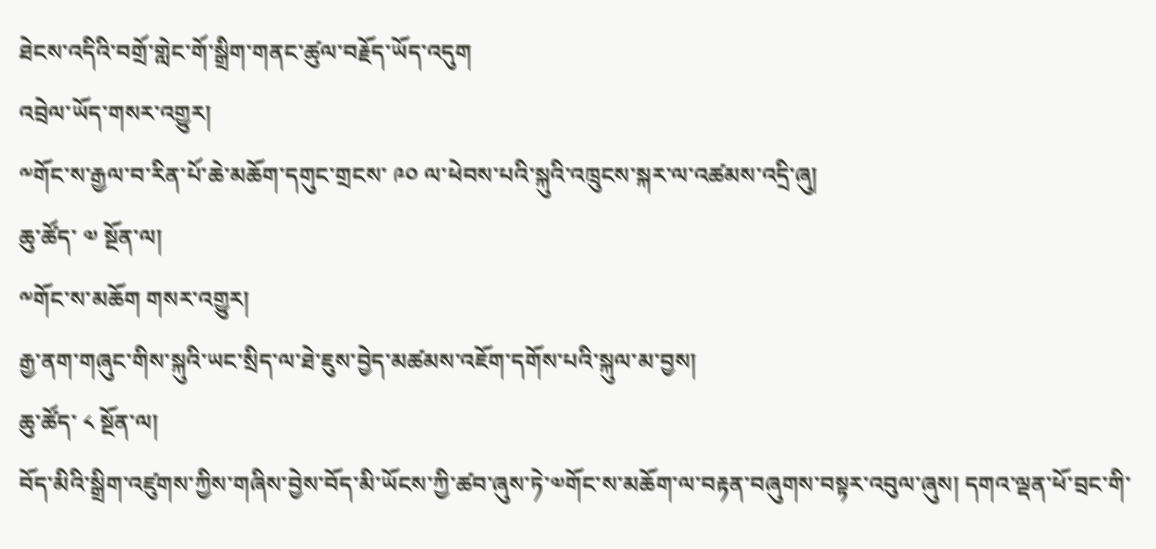ཐེངས་འདིའི་བགྲོ་གླེང་གོ་སྒྲིག་གནང་ཚུལ་བརྗོད་ཡོད་འདུག
འབྲེལ་ཡོད་གསར་འགྱུར།
༸གོང་ས་རྒྱལ་བ་རིན་པོ་ཆེ་མཆོག་དགུང་གྲངས་ ༩༠ ལ་ཕེབས་པའི་སྐུའི་འཁྲུངས་སྐར་ལ་འཚམས་འདྲི་ཞུ།
ཆུ་ཚོད་ ༧ སྔོན་ལ།
༸གོང་ས་མཆོག གསར་འགྱུར།
རྒྱ་ནག་གཞུང་གིས་སྐུའི་ཡང་སྲིད་ལ་ཐེ་ཇུས་བྱེད་མཚམས་འཇོག་དགོས་པའི་སྐུལ་མ་བྱས།
ཆུ་ཚོད་ ༨ སྔོན་ལ།
བོད་མིའི་སྒྲིག་འཛུགས་ཀྱིས་གཞིས་བྱེས་བོད་མི་ཡོངས་ཀྱི་ཚབ་ཞུས་ཏེ་༧གོང་ས་མཆོག་ལ་བརྟན་བཞུགས་བསྟར་འབུལ་ཞུས། དགའ་ལྡན་ཕོ་བྲང་གི་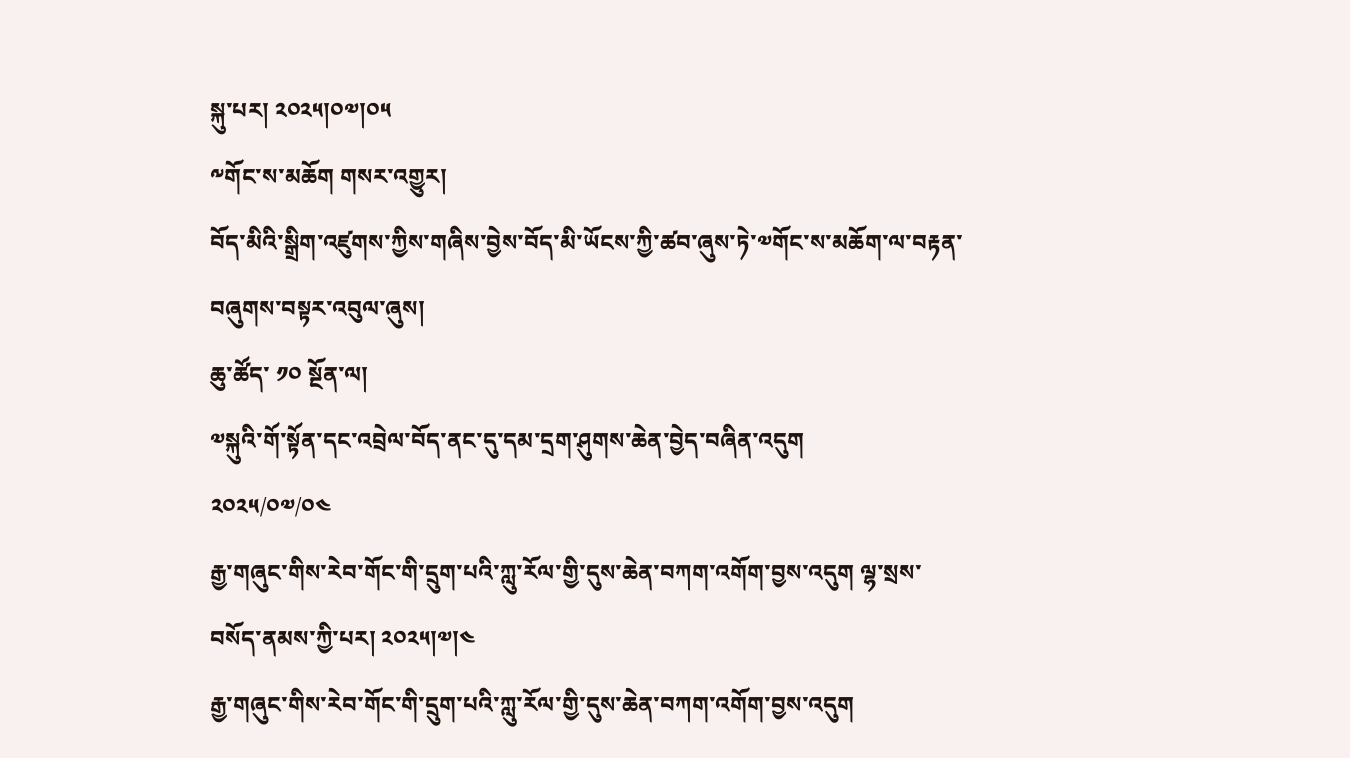སྐུ་པར། ༢༠༢༥།༠༧།༠༥
༸གོང་ས་མཆོག གསར་འགྱུར།
བོད་མིའི་སྒྲིག་འཛུགས་ཀྱིས་གཞིས་བྱེས་བོད་མི་ཡོངས་ཀྱི་ཚབ་ཞུས་ཏེ་༧གོང་ས་མཆོག་ལ་བརྟན་བཞུགས་བསྟར་འབུལ་ཞུས།
ཆུ་ཚོད་ ༡༠ སྔོན་ལ།
༧སྐུའི་གོ་སྟོན་དང་འབྲེལ་བོད་ནང་དུ་དམ་དྲག་ཤུགས་ཆེན་བྱེད་བཞིན་འདུག
༢༠༢༥/༠༧/༠༤
རྒྱ་གཞུང་གིས་རེབ་གོང་གི་དྲུག་པའི་ཀླུ་རོལ་གྱི་དུས་ཆེན་བཀག་འགོག་བྱས་འདུག ལྷ་སྲས་བསོད་ནམས་ཀྱི་པར། ༢༠༢༥།༧།༤
རྒྱ་གཞུང་གིས་རེབ་གོང་གི་དྲུག་པའི་ཀླུ་རོལ་གྱི་དུས་ཆེན་བཀག་འགོག་བྱས་འདུག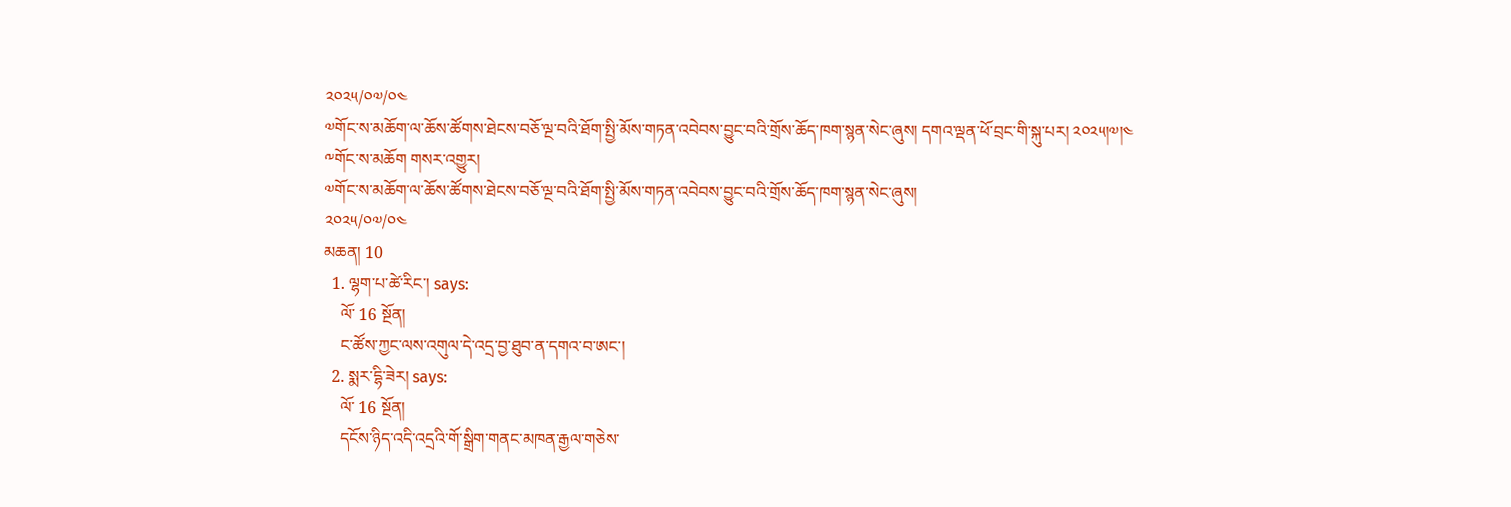༢༠༢༥/༠༧/༠༤
༧གོང་ས་མཆོག་ལ་ཆོས་ཚོགས་ཐེངས་བཅོ་ལྔ་བའི་ཐོག་སྤྱི་མོས་གཏན་འབེབས་བྱུང་བའི་གྲོས་ཆོད་ཁག་སྙན་སེང་ཞུས། དགའ་ལྡན་ཕོ་བྲང་གི་སྐུ་པར། ༢༠༢༥།༧།༤
༸གོང་ས་མཆོག གསར་འགྱུར།
༧གོང་ས་མཆོག་ལ་ཆོས་ཚོགས་ཐེངས་བཅོ་ལྔ་བའི་ཐོག་སྤྱི་མོས་གཏན་འབེབས་བྱུང་བའི་གྲོས་ཆོད་ཁག་སྙན་སེང་ཞུས།
༢༠༢༥/༠༧/༠༤
མཆན། 10
  1. ལྷག་པ་ཚེ་རིང་། says:
    ལོ་ 16 སྔོན།
    ང་ཚོས་ཀྱང་ལས་འགུལ་དེ་འདྲ་བྱ་ཐུབ་ན་དགའ་བ་ཨང་།
  2. སྨར་དྷི་ཟེར། says:
    ལོ་ 16 སྔོན།
    དངོས་ཉིད་འདི་འདྲའི་གོ་སྒྲིག་གནང་མཁན་རྒྱལ་གཅེས་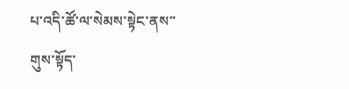པ་འདི་ཚོ་ལ་སེམས་སྟེང་ནས་་གུས་སྟོད་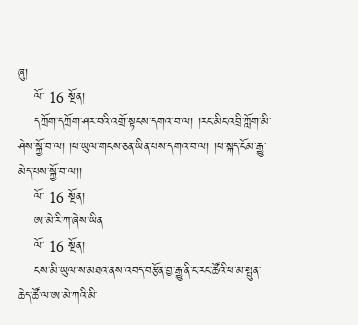ཞུ།
    ལོ་ 16 སྔོན།
    དཀྲོག་དཀྲོག་ཤར་བའི་འགྲོ་སྟངས་དགའ་བ་ལ། །རང་མིང་འབྲི་ཀློག་མི་ཤེས་སྐྱོ་བ་ལ། །ཕ་ཡུལ་གངས་ཅན་ཡིན་པས་དགའ་བ་ལ། །ཕ་སྐད་ངོམ་རྒྱུ་མེད་པས་སྐྱོ་བ་ལ།།
    ལོ་ 16 སྔོན།
    ཨ་མེ་རི་ཀ་ཞེས་ཡིན
    ལོ་ 16 སྔོན།
    ངས་མི་ཡུལ་ས་མཐའ་ནས་འབད་བརྩོན་བྱ་རྒྱུ་ནི་ང་རང་ཚོའི་ཕ་མ་སྤུན་ཆེད་ཚོ་ལ་ཨ་མེ་ཀའི་མི་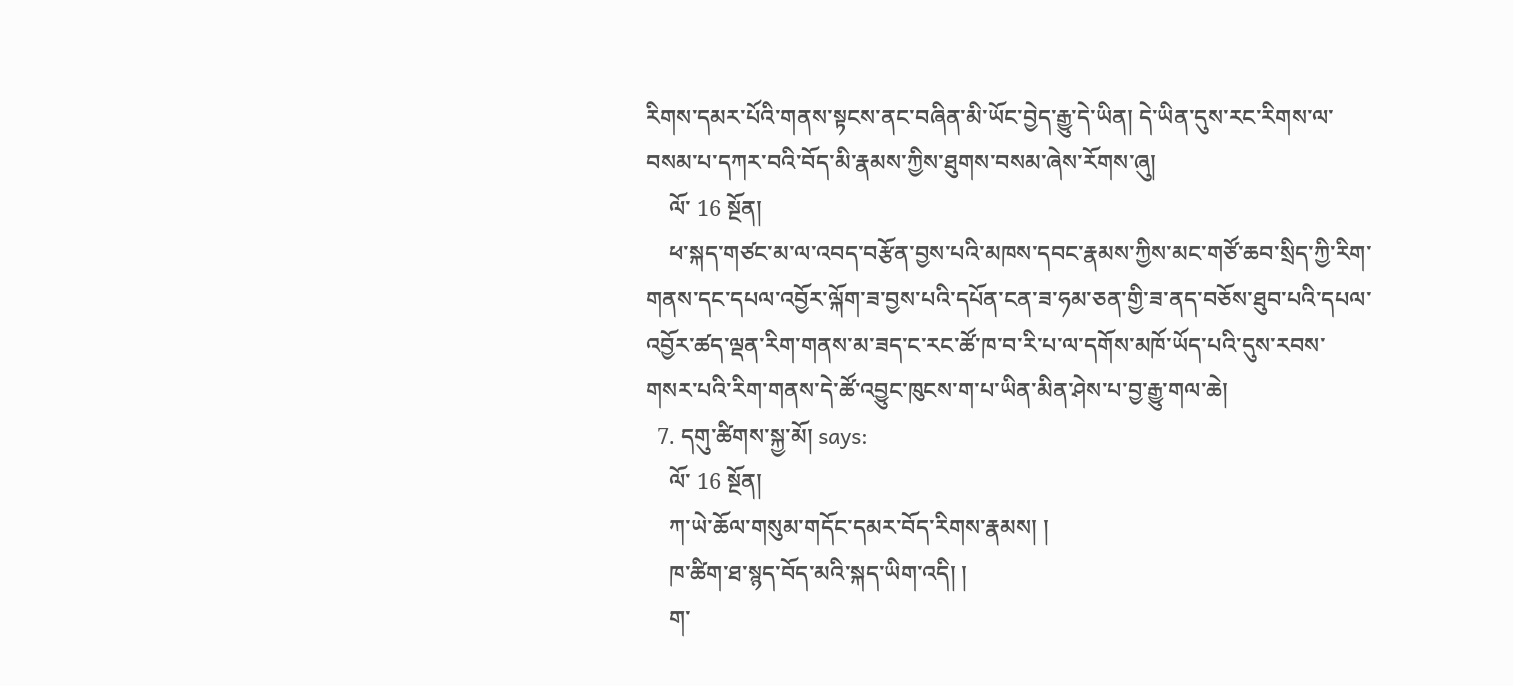རིགས་དམར་པོའི་གནས་སྟངས་ནང་བཞིན་མི་ཡོང་བྱེད་རྒྱུ་དེ་ཡིན། དེ་ཡིན་དུས་རང་རིགས་ལ་བསམ་པ་དཀར་བའི་བོད་མི་རྣམས་ཀྱིས་ཐུགས་བསམ་ཞེས་རོགས་ཞུ།
    ལོ་ 16 སྔོན།
    ཕ་སྐད་གཙང་མ་ལ་འབད་བརྩོན་བྱས་པའི་མཁས་དབང་རྣམས་ཀྱིས་མང་གཙོ་ཆབ་སྲིད་ཀྱི་རིག་གནས་དང་དཔལ་འབྱོར་ལྐོག་ཟ་བྱས་པའི་དཔོན་ངན་ཟ་ཧམ་ཅན་གྱི་ཟ་ནད་བཅོས་ཐུབ་པའི་དཔལ་འབྱོར་ཚད་ལྡན་རིག་གནས་མ་ཟད་ང་རང་ཚོ་ཁ་བ་རི་པ་ལ་དགོས་མཁོ་ཡོད་པའི་དུས་རབས་གསར་པའི་རིག་གནས་དེ་ཚོ་འབྱུང་ཁུངས་ག་པ་ཡིན་མིན་ཤེས་པ་བྱ་རྒྱུ་གལ་ཆེ།
  7. དགུ་ཚིགས་སྐྱ་མོ། says:
    ལོ་ 16 སྔོན།
    ཀ་ཡེ་ཆོལ་གསུམ་གདོང་དམར་བོད་རིགས་རྣམས། །
    ཁ་ཚིག་ཐ་སྙད་བོད་མའི་སྐད་ཡིག་འདི། །
    ག་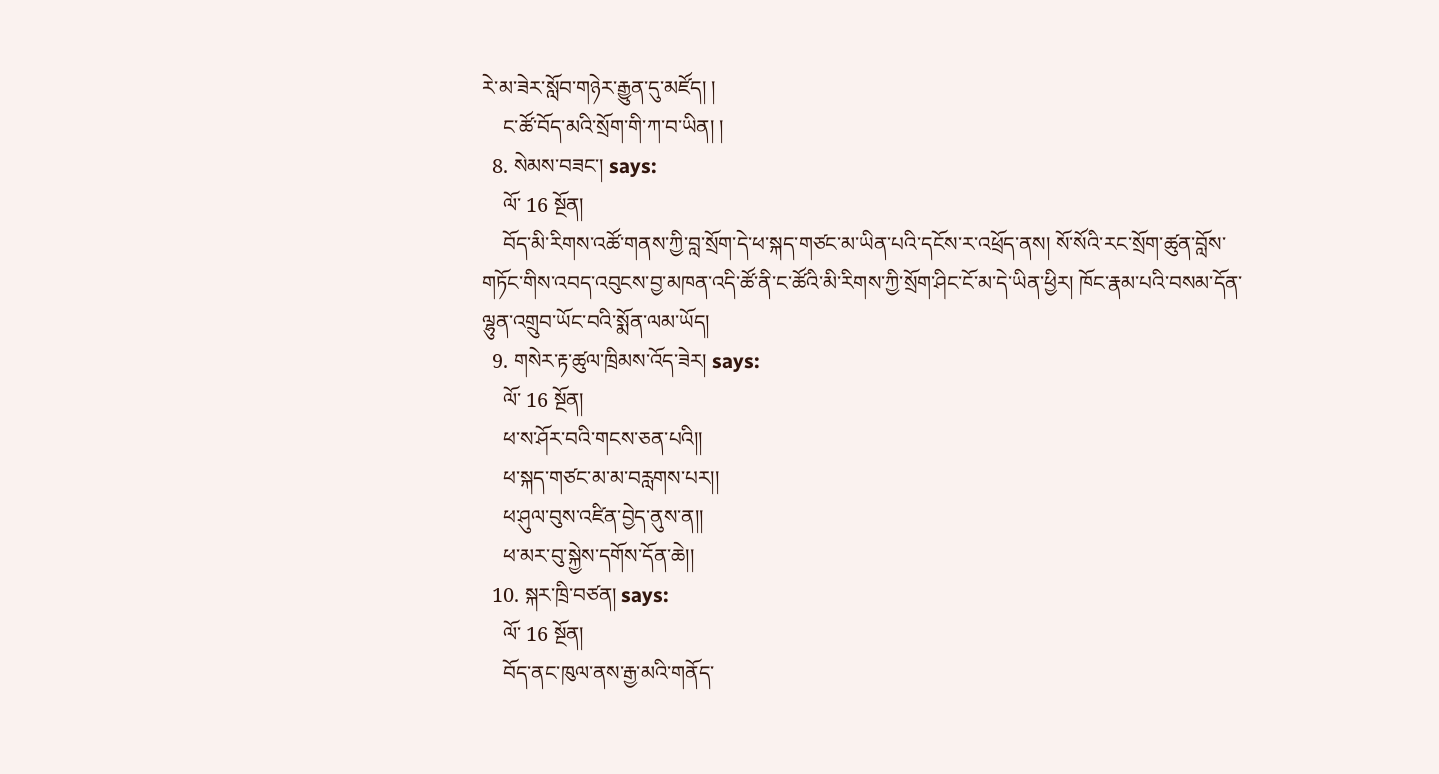རེ་མ་ཟེར་སློབ་གཉེར་རྒྱུན་དུ་མཛོད། །
    ང་ཚོ་བོད་མའི་སྲོག་གི་ཀ་བ་ཡིན། །
  8. སེམས་བཟང་། says:
    ལོ་ 16 སྔོན།
    བོད་མི་རིགས་འཚོ་གནས་ཀྱི་བླ་སྲོག་དེ་ཕ་སྐད་གཙང་མ་ཡིན་པའི་དངོས་ར་འཕྲོད་ནས། སོ་སོའི་རང་སྲོག་ཚུན་བློས་གཏོང་གིས་འབད་འབུངས་བྱ་མཁན་འདི་ཚོ་ནི་ང་ཚོའི་མི་རིགས་ཀྱི་སྲོག་ཤིང་ངོ་མ་དེ་ཡིན་ཕྱིར། ཁོང་རྣམ་པའི་བསམ་དོན་ལྷུན་འགྲུབ་ཡོང་བའི་སྨོན་ལམ་ཡོད།
  9. གསེར་རྟ་ཚུལ་ཁྲིམས་འོད་ཟེར། says:
    ལོ་ 16 སྔོན།
    ཕ་ས་ཤོར་བའི་གངས་ཅན་པའི།།
    ཕ་སྐད་གཙང་མ་མ་བརླགས་པར།།
    ཕ་ཤུལ་བུས་འཛིན་བྱེད་ནུས་ན།།
    ཕ་མར་བུ་སྐྱེས་དགོས་དོན་ཆེ།།
  10. སྐར་ཁྲི་བཙན། says:
    ལོ་ 16 སྔོན།
    བོད་ནང་ཁུལ་ནས་རྒྱ་མའི་གནོད་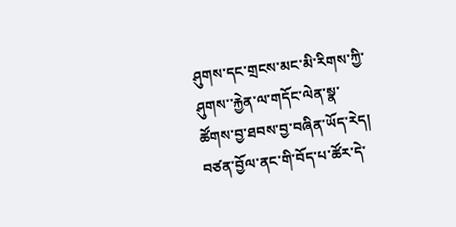ཤུགས་དང་གྲངས་མང་མི་རིགས་ཀྱི་ཤུགས་་རྐྱེན་ལ་གདོང་ལེན་སྣ་ཚོགས་བྱ་ཐབས་བྱ་བཞིན་ཡོད་རེད། བཙན་བྱོལ་ནང་གི་བོད་པ་ཚོར་དེ་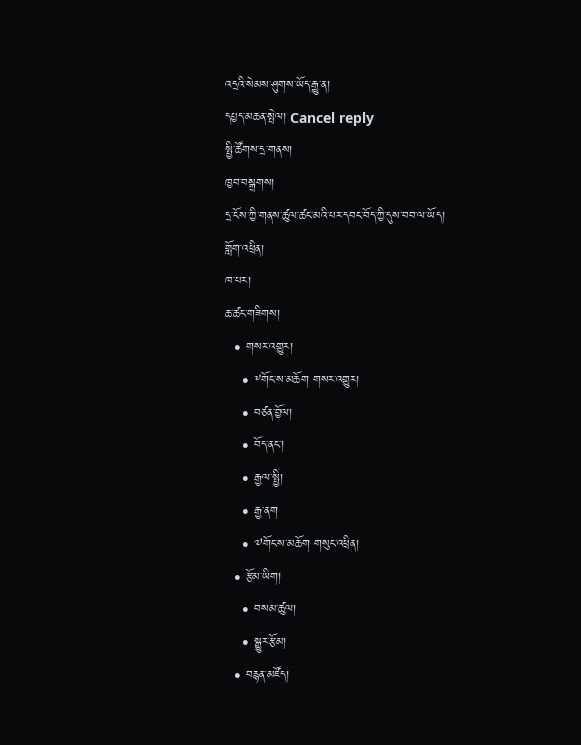འདྲའི་སེམས་ཤུགས་ཡོད་རྒྱུ་ན།
དཔྱད་མཆན་སྤེལ། Cancel reply
སྤྱི་ཚོགས་དྲ་གནས།
ཁྱབ་བསྒྲགས།
དྲ་ངོས་ཀྱི་གནས་ཚུལ་ཚང་མའི་པར་དབང་བོད་ཀྱི་དུས་བབ་ལ་ཡོད།
གློག་འཕྲིན།
ཁ་པར།
ཆ་ཚང་གཟིགས།
  • གསར་འགྱུར།
    • ༸གོང་ས་མཆོག གསར་འགྱུར།
    • བཙན་བྱོལ།
    • བོད་ནང་།
    • རྒྱལ་སྤྱི།
    • རྒྱ་ནག
    • ༧གོང་ས་མཆོག གསུང་འཕྲིན།
  • རྩོམ་ཡིག།
    • བསམ་ཚུལ།
    • སྒྱུར་རྩོམ།
  • བརྙན་མཛོད།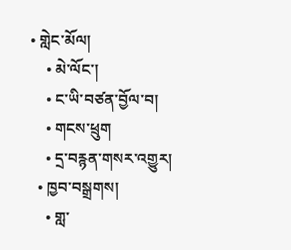• གླེང་མོལ།
    • མེ་ལོང་།
    • ང་ཡི་བཙན་བྱོལ་བ།
    • གངས་ཕྲུག
    • དྲ་བརྙན་གསར་འགྱུར།
  • ཁྱབ་བསྒྲགས།
    • གླ་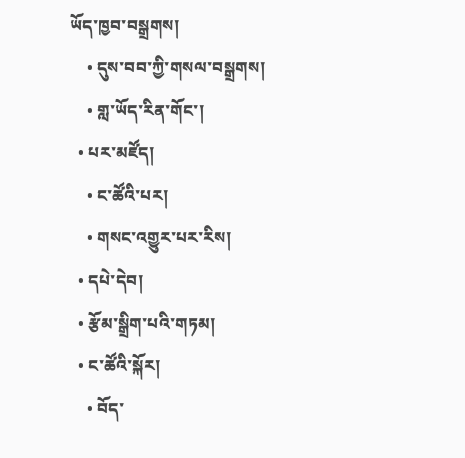ཡོད་ཁྱབ་བསྒྲགས།
    • དུས་བབ་ཀྱི་གསལ་བསྒྲགས།
    • གླ་ཡོད་རིན་གོང་།
  • པར་མཛོད།
    • ང་ཚོའི་པར།
    • གསང་འགྱུར་པར་རིས།
  • དཔེ་དེབ།
  • རྩོམ་སྒྲིག་པའི་གཏམ།
  • ང་ཚོའི་སྐོར།
    • བོད་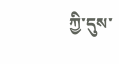ཀྱི་དུས་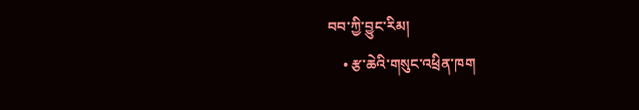བབ་ཀྱི་བྱུང་རིམ།
    • རྩ་ཆེའི་གསུང་འཕྲིན་ཁག